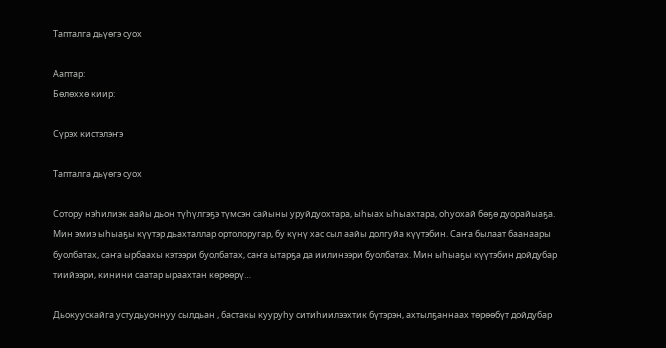Тапталга дьүөгэ суох

Ааптар:
Бөлөххө киир:

Сүрэх кистэлэҥэ

Тапталга дьүөгэ суох

Сотору нэһилиэк аайы дьон түһүлгэҕэ түмсэн сайыны уруйдуохтара, ыһыах ыһыахтара, оһуохай бөҕө дуорайыаҕа. Мин эмиэ ыһыаҕы күүтэр дьахталлар ортолоругар, бу күнү хас сыл аайы долгуйа күүтэбин. Саҥа былаат баанаары буолбатах, саҥа ырбаахы кэтээри буолбатах, саҥа ытарҕа да иилинээри буолбатах. Мин ыһыаҕы күүтэбин дойдубар тиийээри, кинини саатар ыраахтан көрөөрү…

Дьокуускайга устудьуоннуу сылдьан , бастакы кууруһу ситиһиилээхтик бүтэрэн, ахтылҕаннаах төрөөбүт дойдубар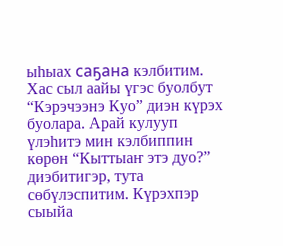ыһыах саҕана кэлбитим. Хас сыл аайы үгэс буолбут “Кэрэчээнэ Куо” диэн күрэх буолара. Арай кулууп үлэһитэ мин кэлбиппин көрөн “Кыттыаҥ этэ дуо?” диэбитигэр, тута сөбүлэспитим. Күрэхпэр сыыйа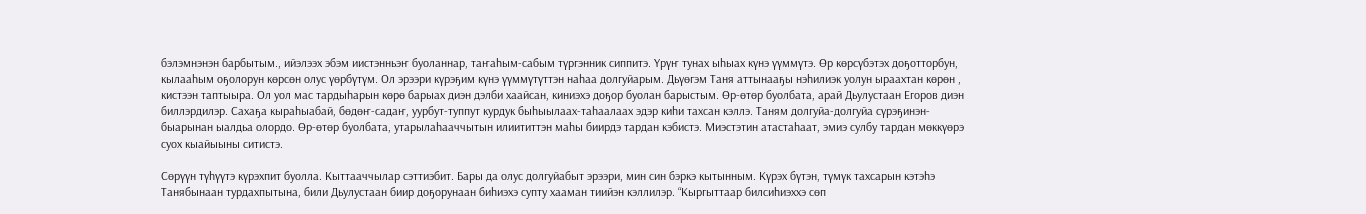бэлэмнэнэн барбытым., ийэлээх эбэм иистэнньэҥ буоланнар, таҥаһым-сабым түргэнник сиппитэ. Үрүҥ тунах ыһыах күнэ үүммүтэ. Өр көрсүбэтэх доҕотторбун, кылааһым оҕолорун көрсөн олус үөрбүтүм. Ол эрээри күрэҕим күнэ үүммүтүттэн наһаа долгуйарым. Дьүөгэм Таня аттынааҕы нэһилиэк уолун ыраахтан көрөн , кистээн таптыыра. Ол уол мас тардыһарын көрө барыах диэн дэлби хаайсан, киниэхэ доҕор буолан барыстым. Өр-өтөр буолбата, арай Дьулустаан Егоров диэн биллэрдилэр. Сахаҕа кыраһыабай, бөдөҥ-садаҥ, уурбут-туппут курдук быһыылаах-таһаалаах эдэр киһи тахсан кэллэ. Таням долгуйа-долгуйа сүрэҕинэн-быарынан ыалдьа олордо. Өр-өтөр буолбата, утарылаһааччытын илиититтэн маһы биирдэ тардан кэбистэ. Миэстэтин атастаһаат, эмиэ сулбу тардан мөккүөрэ суох кыайыыны ситистэ.

Сөрүүн түһүүтэ күрэхпит буолла. Кыттааччылар сэттиэбит. Бары да олус долгуйабыт эрээри, мин син бэркэ кытынным. Күрэх бүтэн, түмүк тахсарын кэтэһэ Танябынаан турдахпытына, били Дьулустаан биир доҕорунаан биһиэхэ супту хааман тиийэн кэллилэр. “Кыргыттаар билсиһиэххэ сөп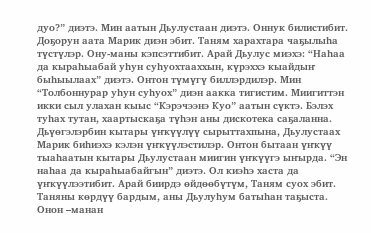дуо?” диэтэ. Мин аатын Дьулустаан диэтэ. Оннук билистибит. Доҕорун аата Марик диэн эбит. Таням харахтара чаҕылыһа түстүлэр. Ону-маны кэпсэттибит. Арай Дьулус миэхэ: “Наһаа да кыраһыабай уһун суһуохтааххын, күрэххэ кыайдыҥ быһыылаах” диэтэ. Онтон түмүгү биллэрдилэр. Мин “Толбоннурар уһун суһуох” диэн аакка тигистим. Миигиттэн икки сыл улахан кыыс “Кэрэчээнэ Куо” аатын сүктэ. Бэлэх туһах тутан, хаартыскаҕа түһэн аны дискотека саҕаланна. Дьүөгэлэрбин кытары үҥкүүлүү сырыттахпына, Дьулустаах Марик биһиэхэ кэлэн үҥкүүлэстилэр. Онтон бытаан үҥкүү тыаһаатын кытары Дьулустаан миигин үҥкүүгэ ыҥырда. “Эн наһаа да кыраһыабайгын” диэтэ. Ол киэһэ хаста да үҥкүүлээтибит. Арай биирдэ өйдөөбүтүм, Таням суох эбит. Таняны көрдүү бардым, аны Дьулуһум батыһан таҕыста. Онон –манан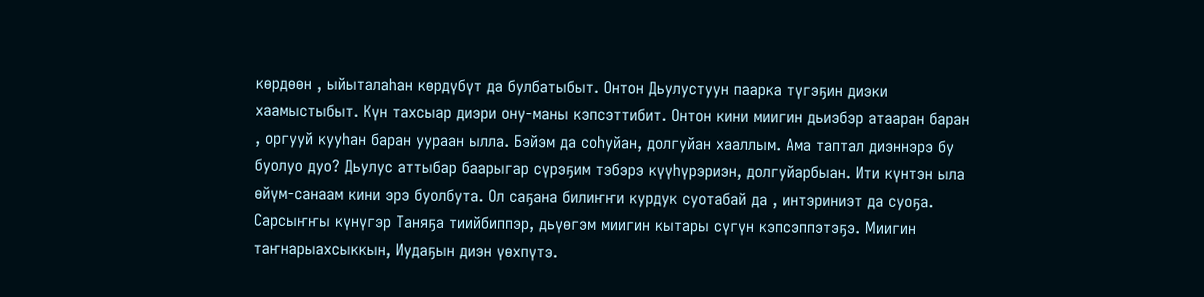көрдөөн , ыйыталаһан көрдүбүт да булбатыбыт. Онтон Дьулустуун паарка түгэҕин диэки хаамыстыбыт. Күн тахсыар диэри ону-маны кэпсэттибит. Онтон кини миигин дьиэбэр атааран баран , оргууй кууһан баран уураан ылла. Бэйэм да соһуйан, долгуйан хааллым. Ама таптал диэннэрэ бу буолуо дуо? Дьулус аттыбар баарыгар сүрэҕим тэбэрэ күүһүрэриэн, долгуйарбыан. Ити күнтэн ыла өйүм-санаам кини эрэ буолбута. Ол саҕана билиҥҥи курдук суотабай да , интэриниэт да суоҕа. Сарсыҥҥы күнүгэр Таняҕа тиийбиппэр, дьүөгэм миигин кытары сүгүн кэпсэппэтэҕэ. Миигин таҥнарыахсыккын, Иудаҕын диэн үөхпүтэ.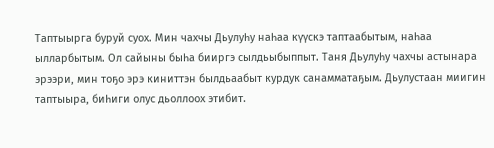Таптыырга буруй суох. Мин чахчы Дьулуһу наһаа күүскэ таптаабытым, наһаа ылларбытым. Ол сайыны быһа бииргэ сылдьыбыппыт. Таня Дьулуһу чахчы астынара эрээри, мин тоҕо эрэ киниттэн былдьаабыт курдук санамматаҕым. Дьулустаан миигин таптыыра, биһиги олус дьоллоох этибит.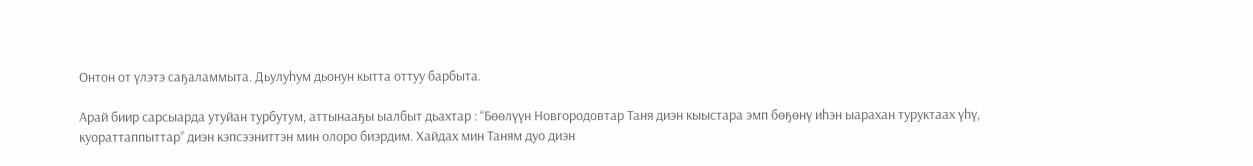Онтон от үлэтэ саҕаламмыта. Дьулуһум дьонун кытта оттуу барбыта.

Арай биир сарсыарда утуйан турбутум, аттынааҕы ыалбыт дьахтар : “Бөөлүүн Новгородовтар Таня диэн кыыстара эмп бөҕөнү иһэн ыарахан туруктаах үһү, куораттаппыттар” диэн кэпсээниттэн мин олоро биэрдим. Хайдах мин Таням дуо диэн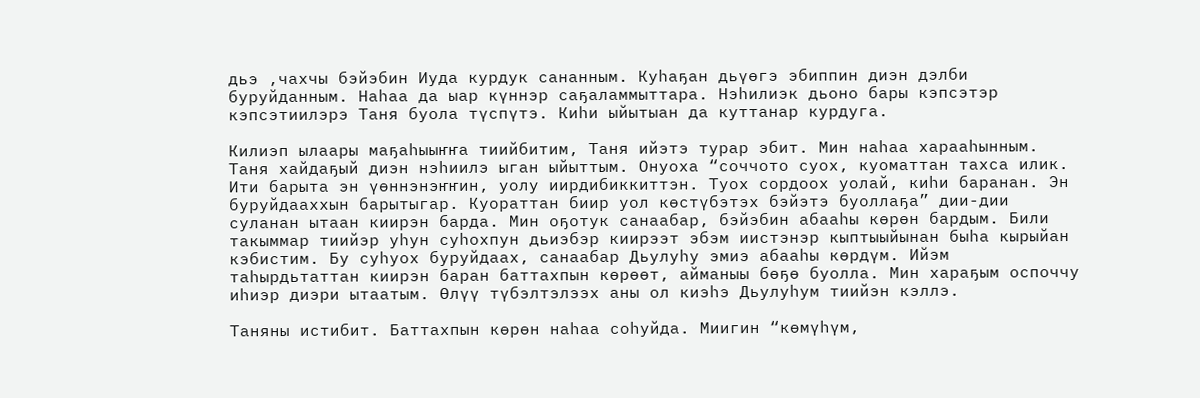дьэ ,чахчы бэйэбин Иуда курдук сананным. Куһаҕан дьүөгэ эбиппин диэн дэлби буруйданным. Наһаа да ыар күннэр саҕаламмыттара. Нэһилиэк дьоно бары кэпсэтэр кэпсэтиилэрэ Таня буола түспүтэ. Киһи ыйытыан да куттанар курдуга.

Килиэп ылаары маҕаһыыҥҥа тиийбитим, Таня ийэтэ турар эбит. Мин наһаа харааһынным. Таня хайдаҕый диэн нэһиилэ ыган ыйыттым. Онуоха “соччото суох, куоматтан тахса илик. Ити барыта эн үөннэнэҥҥин, уолу иирдибиккиттэн. Туох сордоох уолай, киһи баранан. Эн буруйдааххын барытыгар. Куораттан биир уол көстүбэтэх бэйэтэ буоллаҕа” дии-дии суланан ытаан киирэн барда. Мин оҕотук санаабар, бэйэбин абааһы көрөн бардым. Били такыммар тиийэр уһун суһохпун дьиэбэр киирээт эбэм иистэнэр кыптыыйынан быһа кырыйан кэбистим. Бу суһуох буруйдаах, санаабар Дьулуһу эмиэ абааһы көрдүм. Ийэм таһырдьтаттан киирэн баран баттахпын көрөөт, айманыы бөҕө буолла. Мин хараҕым оспоччу иһиэр диэри ытаатым. Өлүү түбэлтэлээх аны ол киэһэ Дьулуһум тиийэн кэллэ.

Таняны истибит. Баттахпын көрөн наһаа соһуйда. Миигин “көмүһүм,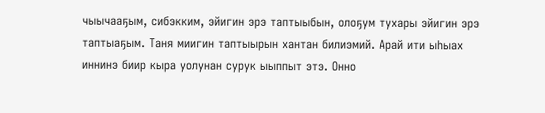чыычааҕым, сибэкким, эйигин эрэ таптыыбын, олоҕум тухары эйигин эрэ таптыаҕым. Таня миигин таптыырын хантан билиэмий. Арай ити ыһыах иннинэ биир кыра уолунан сурук ыыппыт этэ. Онно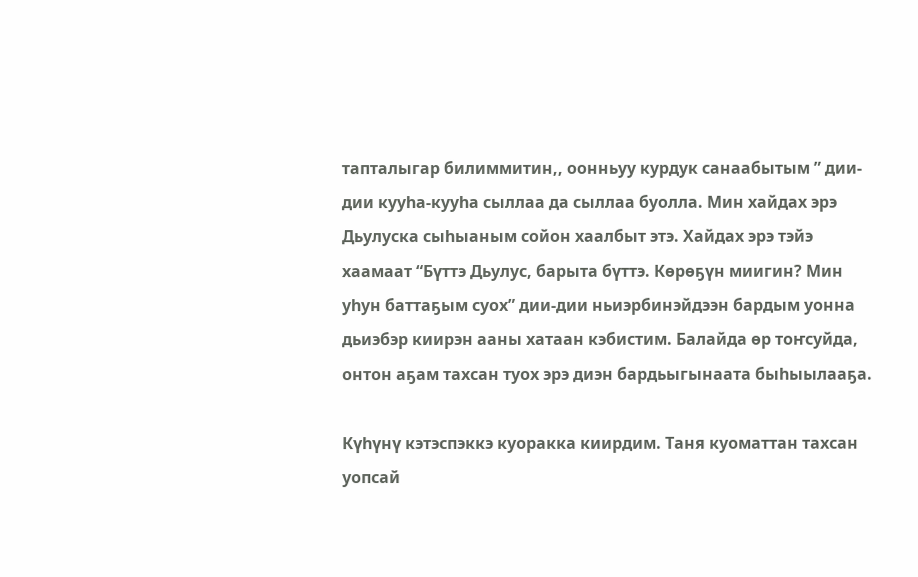тапталыгар билиммитин,, оонньуу курдук санаабытым ” дии-дии кууһа-кууһа сыллаа да сыллаа буолла. Мин хайдах эрэ Дьулуска сыһыаным сойон хаалбыт этэ. Хайдах эрэ тэйэ хаамаат “Бүттэ Дьулус, барыта бүттэ. Көрөҕүн миигин? Мин уһун баттаҕым суох” дии-дии ньиэрбинэйдээн бардым уонна дьиэбэр киирэн ааны хатаан кэбистим. Балайда өр тоҥсуйда, онтон аҕам тахсан туох эрэ диэн бардьыгынаата быһыылааҕа.

Күһүнү кэтэспэккэ куоракка киирдим. Таня куоматтан тахсан уопсай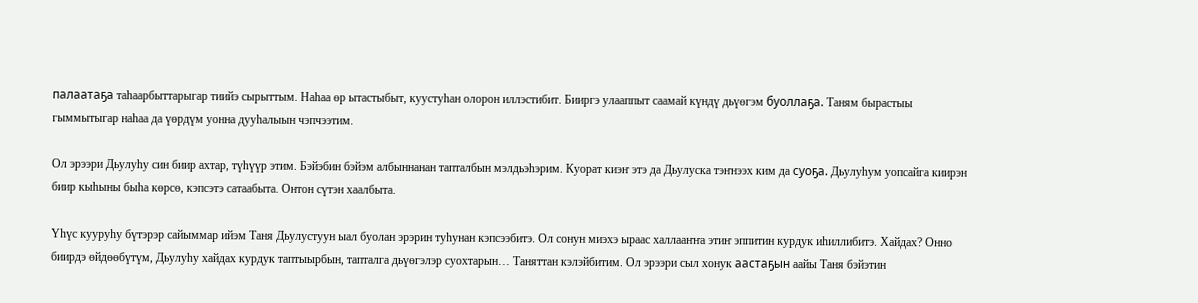палаатаҕа таһаарбыттарыгар тиийэ сырыттым. Наһаа өр ытастыбыт, куустуһан олорон иллэстибит. Бииргэ улааппыт саамай күндү дьүөгэм буоллаҕа. Таням бырастыы гыммытыгар наһаа да үөрдүм уонна дууһалыын чэпчээтим.

Ол эрээри Дьулуһу син биир ахтар, түһүүр этим. Бэйэбин бэйэм албыннанан тапталбын мэлдьэһэрим. Куорат киэҥ этэ да Дьулуска тэҥнээх ким да суоҕа. Дьулуһум уопсайга киирэн биир кыһыны быһа көрсө, кэпсэтэ сатаабыта. Онтон сүтэн хаалбыта.

Үһүс кууруһу бүтэрэр сайыммар ийэм Таня Дьулустуун ыал буолан эрэрин туһунан кэпсээбитэ. Ол сонун миэхэ ыраас халлааҥҥа этиҥ эппитин курдук иһиллибитэ. Хайдах? Онно биирдэ өйдөөбүтүм, Дьулуһу хайдах курдук таптыырбын, тапталга дьүөгэлэр суохтарын… Таняттан кэлэйбитим. Ол эрээри сыл хонук аастаҕын аайы Таня бэйэтин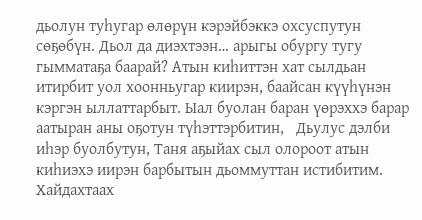дьолун туһугар өлөрүн кэрэйбэккэ охсуспутун сөҕөбүн. Дьол да диэхтээн… арыгы обургу тугу гымматаҕа баарай? Атын киһиттэн хат сылдьан итирбит уол хоонньугар киирэн, баайсан күүһүнэн кэргэн ыллаттарбыт. Ыал буолан баран үөрэххэ барар аатыран аны оҕотун түһэттэрбитин,   Дьулус дэлби иһэр буолбутун, Таня аҕыйах сыл олороот атын киһиэхэ иирэн барбытын дьоммуттан истибитим. Хайдахтаах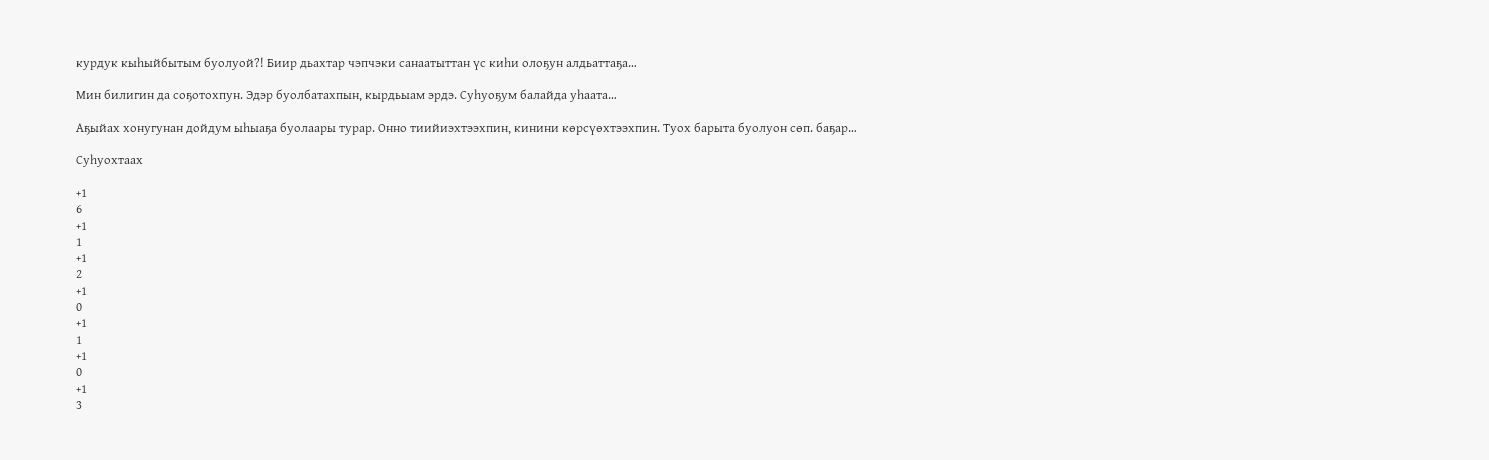курдук кыһыйбытым буолуой?! Биир дьахтар чэпчэки санаатыттан үс киһи олоҕун алдьаттаҕа…

Мин билигин да соҕотохпун. Эдэр буолбатахпын, кырдьыам эрдэ. Суһуоҕум балайда уһаата…

Аҕыйах хонугунан дойдум ыһыаҕа буолаары турар. Онно тиийиэхтээхпин, кинини көрсүөхтээхпин. Туох барыта буолуон сөп. баҕар…

Суһуохтаах

+1
6
+1
1
+1
2
+1
0
+1
1
+1
0
+1
3